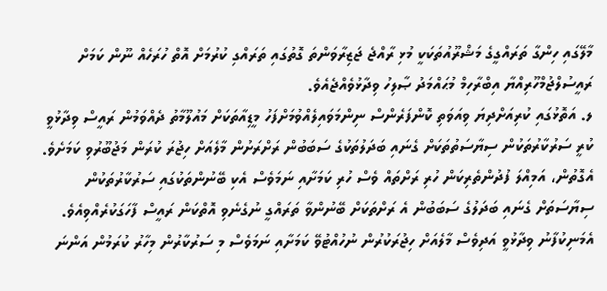މާލޭގައި ހިންގާ ތަރައްގީގެ މަޝްރޫއުތަކަކީ މުޅި ރާއްޖެ ޖަޒިރާވަންތަ ގޮތުގައި ތަރައްގި ކުރުމަށް އޮތް ހުރަހެއް ނޫން ކަމަށް ރައީސުލްޖުމްހޫރިއްޔާ އިބްރާހިމް މުޙައްމަދު ޞާލިހު ވިދާޅުވެއްޖެއެވެ.
ލ. އަތޮޅުގައި ކުރިއަށްދިޔަ ވިއަވަތި ކޮންފަރެންސް ނިންމަވައިލެއްވުމަށްފަހު މީޑިއާތަކަށް މައުލޫމާތު ދެއްވަމުން ރައީސް ވިދާޅުވީ ކުރީ ސަރުކާރުތަކުން ސިޔާސަތުތަކަށް ގެނައި ބަދަލުތަކުގެ ސަބަބުން ރަށްރަށުން މާލެއަށް ހިޖުރަ ކުރަން މަޖުބޫރުވި ކަމަށެވެ. އެގޮތުން، އަމިއްލަ ފުދުންތެރިކަން ހުރި ރަށްތައް ވެސް ހުރި ކަމަށާއި ނަމަވެސް އެކި ބޭނުންތަކުގައި ސަރުކާރުތަކުން ސިޔާސަތަށް ގެނައި ބަދަލުގެ ސަބަބުން އެ ރަށްތަކަށް ބޭނުންވާ ތަރައްގީ ނުގެނެވި އޮތްކަން ރައީސް ފާހަގަކުރެއްވިއެވެ.
އެމަނިކުފާނު ވިދާޅުވީ އަދިވެސް މާލެއަށް ހިޖުރަކުރުން ނުހުއްޓުވޭ ކަމަށާއި ނަމަވެސް މި ސަރުކާރުން މިހާރު ކުރަމުން އަންނަ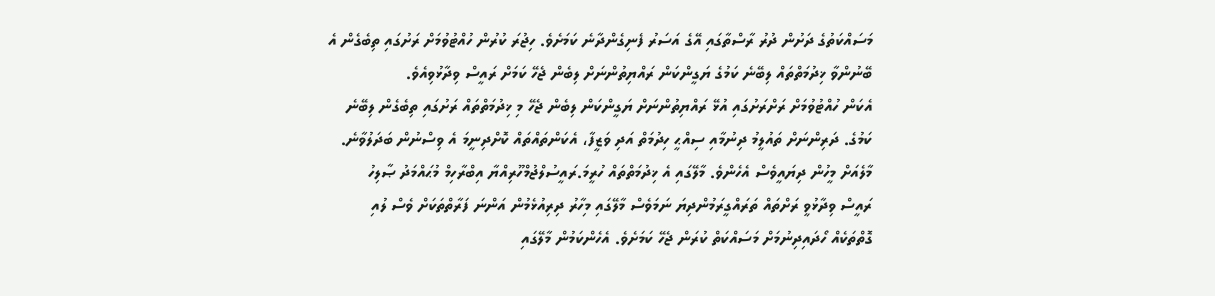މަސައްކަތުގެ ދަށުން ދުރު ރާސްތާގައި އޭގެ އަސަރު ފެނިގެންދާނެ ކަމަށެވެ. ހިޖުރަ ކުރުން ހުއްޓުވުމަށް ރަށުގައި ތިބެގެން އެ ބޭނުންވާ ޚިދުމަތްތައް ލިބޭނެ ކަމުގެ ޔަގީންކަން ރައްޔިތުންނަށް ލިބެން ޖެހޭ ކަމަށް ރައީސް ވިދާޅުވިއެވެ.
އެކަން ހުއްޓުވުމަށް ރަށްރަށުގައި އުޅޭ ރައްޔިތުންނަށް ޔަގީންކަން ލިބެން ޖެހޭ މި ޚިދުމަތްތައް ރަށުގައި ތިބެގެން ލިބޭނެ ކަމުގެ. ދަރިންނަށް ތައުލީމު ދިނުމާއި ސިއްޙީ ހިދުމަތް އަދި ވަޒީފާ، އެކަންތައްތައް ކޮށްދިނީމަ އެ ވިސްނުން ބަދަލުވާނެ. މާލެއަށް މީހުން ދިޔައީވެސް އެހެންވެ. މާލޭގައި އެ ޚިދުމަތްތައް ހުރީމަ.ރައީސުލްޖުމްހޫރިއްޔާ އިބްރާހިމް މުޙައްމަދު ޞާލިހު
ރައީސް ވިދާޅުވީ ރަށްތައް ތަރައްގީރަމުންދިޔަ ނަމަވެސް މާލޭގައި މިހާރު ދިރިއުޅެމުން އަންނަ ފަރާތްތަކަށް ވެސް ލުއި ގޮތްތަކެއް ހޯދައިދިނުމަށް މަސައްކަތް ކުރަން ޖެހޭ ކަމަށެވެ. އެހެންކަމުން މާލޭގައި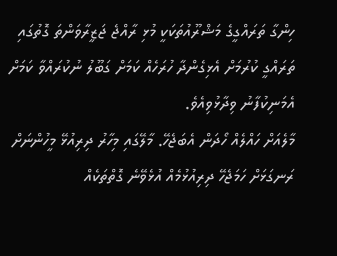ހިންގާ ތަރައްގީގެ މަޝްރޫއުތަކަކީ މުޅި ރާއްޖެ ޖަޒީރާވަންތަ ގޮތުގައި ތަރައްގީ ކުރުމަށް އެޅިގެންދާ ހުރަހެއް ކަމަށް ގަބޫލު ނުކުރައްވާ ކަމަށް އެމަނިކުފާނު ވިދާޅުވިއެވެ.
މާލެއަށް ހައްލެއް ހޯދަން އެބަޖެހޭ. މާލޭގައި މިހާރު ދިރިއުޅޭ މީހުންނަށް ރަނގަޅަށް ހަމަޖެހޭ ދިރިއުޅުމެއް އުޅެވޭނެ ގޮތްތަކެއް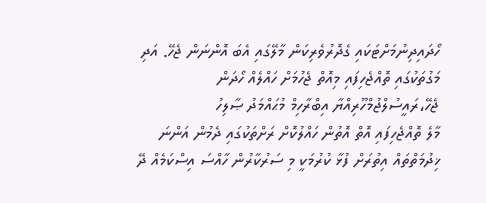ހޯދައިދިނުމަށްޓަކައި ގެދޮރުވެރިކަން މާލޭގައި އެބަ އޮންނަން ޖެހޭ. އަދި މަގުތަކުގައި ތޮއްޖެހިފައި މިއޮތް ޖެހުމަށް ހައްލެއް ހޯދަން ޖެހޭ،ރައީސުލްޖުމްހޫރިއްޔާ އިބްރާހިމް މުޙައްމަދު ޞާލިހު
މާލެ ތޮއްޖެހިފައި އޮތް އޮތުން ހައްލުކޮށް ރަށްތަކުގައި ދެމުން އަންނަ ޚިދުމަތްތައް އިތުރަށް ފުޅާ ކުރުމަކީ މި ސަރުކާރުން ހާއްސަ އިސްކަމެއް ދޭ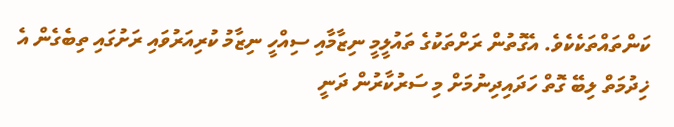ކަންތައްތަކެކެވެ. އެގޮތުން ރަށްތަކުގެ ތައުލީމީ ނިޒާމާއި ސިއްހީ ނިޒާމު ކުރިއަރުވައި ރަށުގައި ތިބެގެން އެ ޚިދުމަތް ލިބޭ ގޮތް ހަދައިދިނުމަށް މި ސަރުކާރުން ދަނީ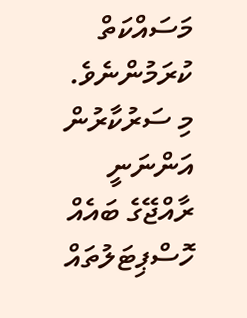މަސައްކަތް ކުރަމުންނެވެ.
މި ސަރުކާރުން އަންނަނީ ރާއްޖޭގެ ބައެއް ހޮސްޕިޓަލުތައް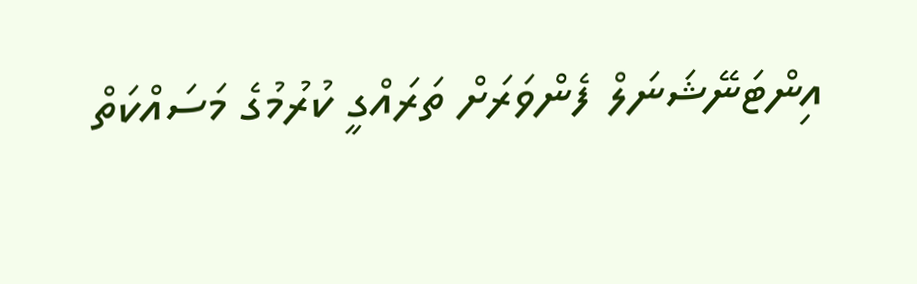އިންޓަނޭޝަނަލް ފެންވަރަށް ތަރައްގީ ކުރުމުގެ މަސައްކަތް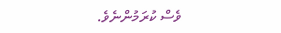ވެސް ކުރަމުންނެވެ.